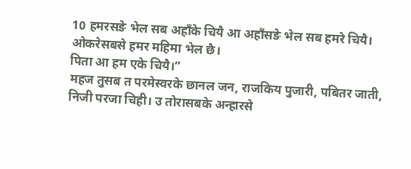10 हमरसङे भेल सब अहाँके चियै आ अहाँसङे भेल सब हमरे चियै। ओकरेसबसे हमर महिमा भेल छै।
पिता आ हम एके चियै।”
महज तुसब त परमेस्वरके छानल जन, राजकिय पुजारी, पबितर जाती, निजी परजा चिही। उ तोरासबके अन्हारसे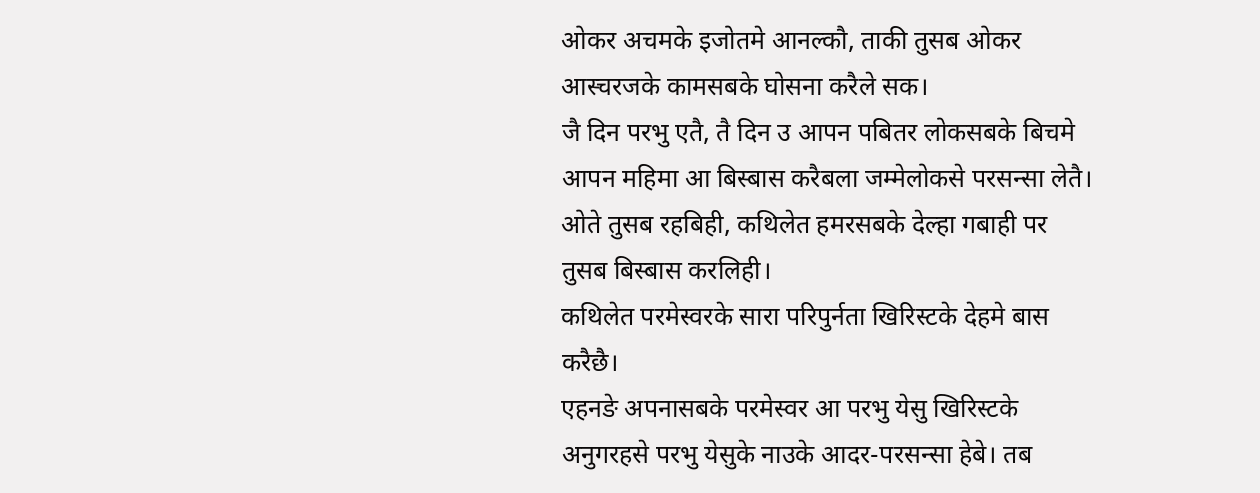ओकर अचमके इजोतमे आनल्कौ, ताकी तुसब ओकर आस्चरजके कामसबके घोसना करैले सक।
जै दिन परभु एतै, तै दिन उ आपन पबितर लोकसबके बिचमे आपन महिमा आ बिस्बास करैबला जम्मेलोकसे परसन्सा लेतै। ओते तुसब रहबिही, कथिलेत हमरसबके देल्हा गबाही पर तुसब बिस्बास करलिही।
कथिलेत परमेस्वरके सारा परिपुर्नता खिरिस्टके देहमे बास करैछै।
एहनङे अपनासबके परमेस्वर आ परभु येसु खिरिस्टके अनुगरहसे परभु येसुके नाउके आदर-परसन्सा हेबे। तब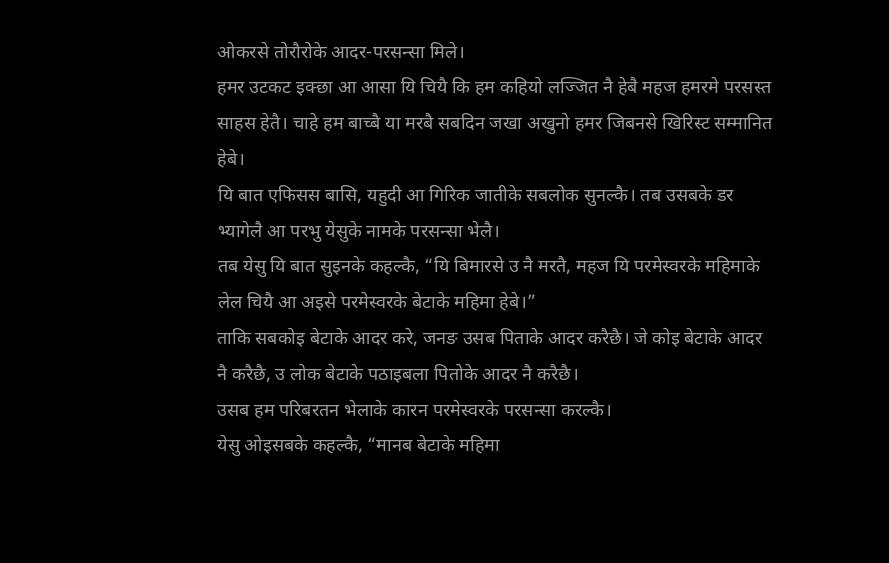ओकरसे तोरौरोके आदर-परसन्सा मिले।
हमर उटकट इक्छा आ आसा यि चियै कि हम कहियो लज्जित नै हेबै महज हमरमे परसस्त साहस हेतै। चाहे हम बाच्बै या मरबै सबदिन जखा अखुनो हमर जिबनसे खिरिस्ट सम्मानित हेबे।
यि बात एफिसस बासि, यहुदी आ गिरिक जातीके सबलोक सुनल्कै। तब उसबके डर भ्यागेलै आ परभु येसुके नामके परसन्सा भेलै।
तब येसु यि बात सुइनके कहल्कै, “यि बिमारसे उ नै मरतै, महज यि परमेस्वरके महिमाके लेल चियै आ अइसे परमेस्वरके बेटाके महिमा हेबे।”
ताकि सबकोइ बेटाके आदर करे, जनङ उसब पिताके आदर करैछै। जे कोइ बेटाके आदर नै करैछै, उ लोक बेटाके पठाइबला पितोके आदर नै करैछै।
उसब हम परिबरतन भेलाके कारन परमेस्वरके परसन्सा करल्कै।
येसु ओइसबके कहल्कै, “मानब बेटाके महिमा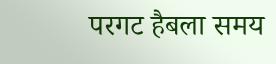परगट हैबला समय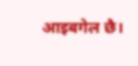आइबगेल छै।